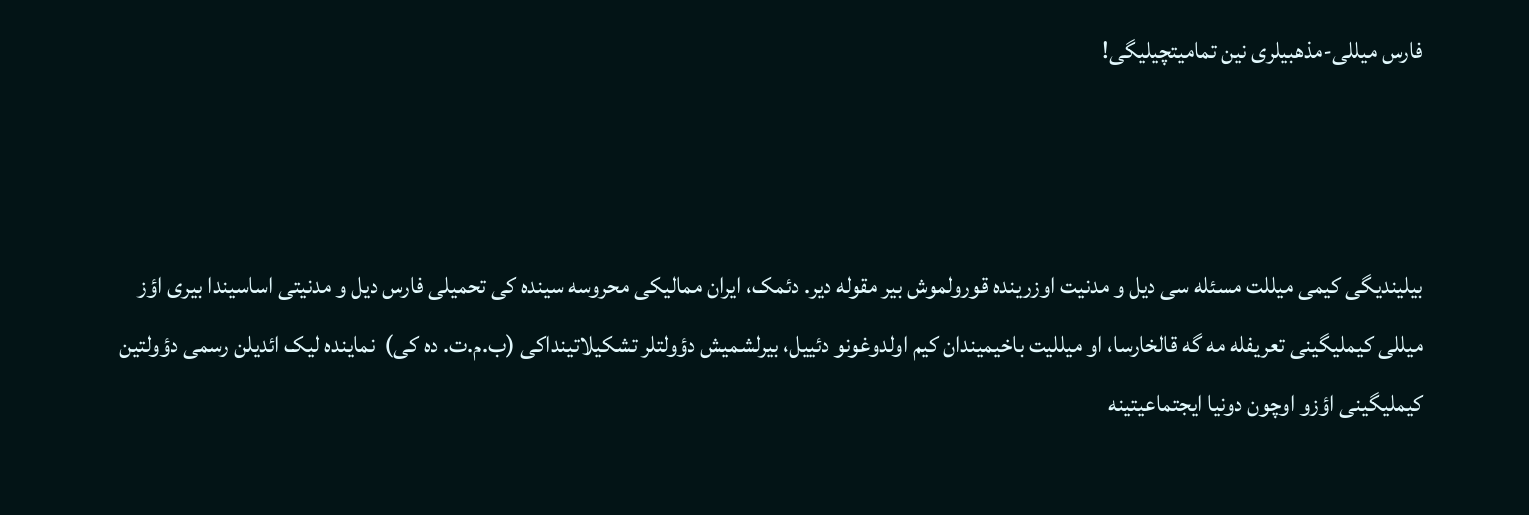فارس میللی-مذهبیلری نین تمامیتچیلیگی!



بیلیندیگی کیمی میللت مسئله سی دیل و مدنیت اوزرینده قورولموش بیر مقوله دیر. دئمک، ایران ممالیکی محروسه سینده کی تحمیلی فارس دیل و مدنیتی اساسیندا بیری اؤز میللی کیملیگینی تعریفله مه گه قالخارسا، او میللیت باخیمیندان کیم اولدوغونو دئییل، بیرلشمیش دؤولتلر تشکیلاتینداکی (ب.م.ت. ده کی)  نماینده لیک ائدیلن رسمی دؤولتین کیملیگینی اؤزو اوچون دونیا ایجتماعیتینه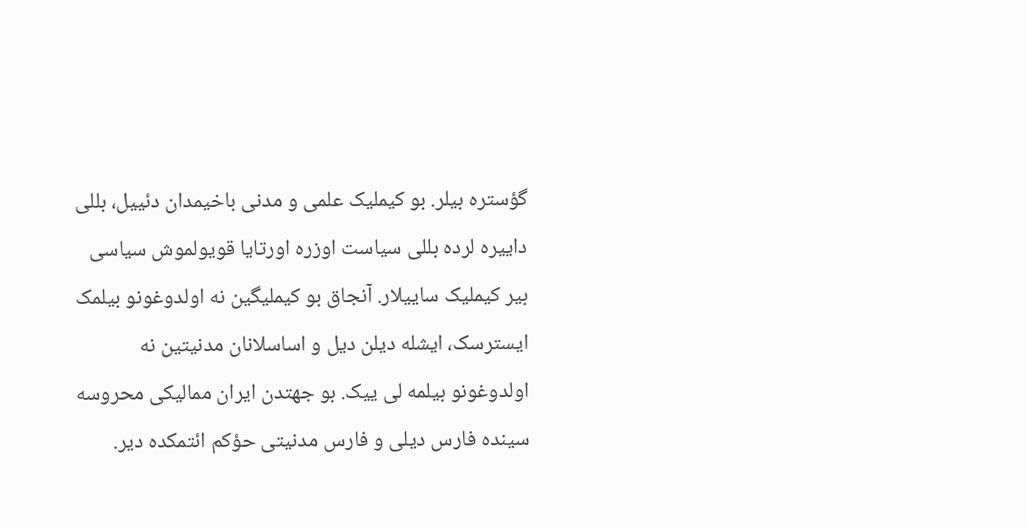گؤستره بیلر. بو کیملیک علمی و مدنی باخیمدان دئییل، بللی داییره لرده بللی سیاست اوزره اورتایا قویولموش سیاسی بیر کیملیک ساییلار. آنجاق بو کیملیگین نه اولدوغونو بیلمک ایسترسک، ایشله دیلن دیل و اساسلانان مدنیتین نه اولدوغونو بیلمه لی ییک. بو جهتدن ایران ممالیکی محروسه سینده فارس دیلی و فارس مدنیتی حؤکم ائتمکده دیر.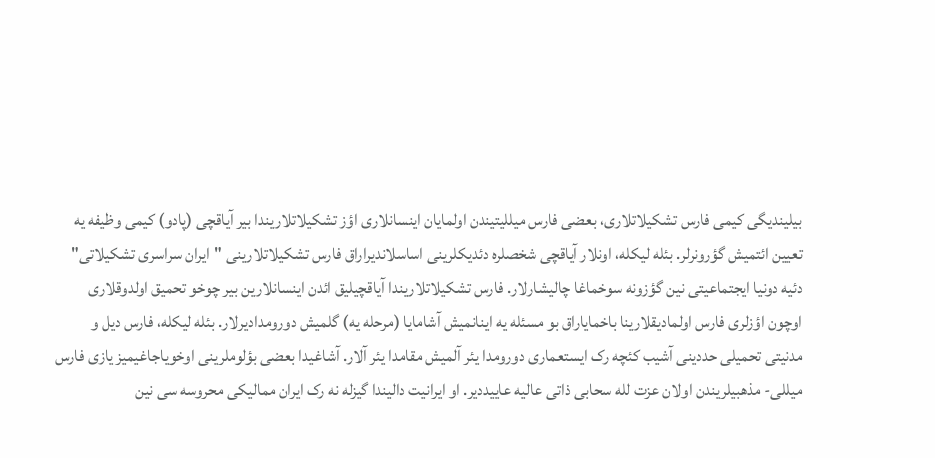بیلیندیگی کیمی فارس تشکیلاتلاری، بعضی فارس میللیتیندن اولمایان اینسانلاری اؤز تشکیلاتلاریندا بیر آیاقچی (پادو) کیمی وظیفه یه تعیین ائتمیش گؤرونرلر. بئله لیکله، اونلار آیاقچی شخصلره دئدیکلرینی اساسلاندیراراق فارس تشکیلاتلارینی "ایران سراسری تشکیلاتی" دئیه دونیا ایجتماعیتی نین گؤزونه سوخماغا چالیشارلار. فارس تشکیلاتلاریندا آیاقچیلیق ائدن اینسانلارین بیر چوخو تحمیق اولدوقلاری اوچون اؤزلری فارس اولمادیقلارینا باخمایاراق بو مسئله یه اینانمیش آشامایا (مرحله یه) گلمیش دورومدادیرلار. بئله لیکله، فارس دیل و مدنیتی تحمیلی حددینی آشیب کئچه رک ایستعماری دورومدا یئر آلمیش مقامدا یئر آلار. آشاغیدا بعضی بؤلوملرینی اوخویاجاغیمیز یازی فارس میللی- مذهبیلریندن اولان عزت لله سحابی ذاتی عالیه عاییددیر. او ایرانیت دالیندا گیزله نه رک ایران ممالیکی محروسه سی نین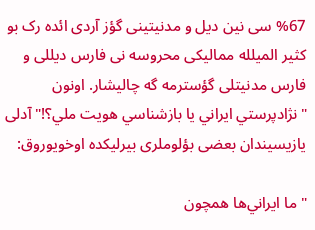%67 سی نین دیل و مدنیتینی گؤز آردی ائده رک بو کثیر المیلله ممالیکی محروسه نی فارس دیللی و فارس مدنیتلی گؤسترمه گه چالیشار. اونون "نژادپرستي ايراني يا بازشناسي هويت ملي؟!" آدلی یازیسیندان بعضی بؤلوملری بیرلیکده اوخویوروق:

" ما ايراني‌ها همچون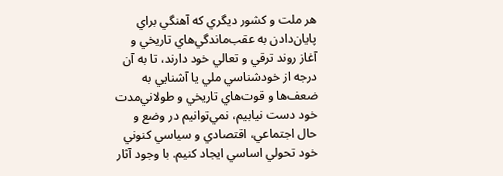هر ملت و كشور ديگري كه آهنگي براي پايان‌دادن به عقب‌ماندگي‌هاي تاريخي و آغاز روند ترقي و تعالي خود دارند، تا به آن درجه از خودشناسي ملي يا آشنايي به ضعف‌ها و قوت‌هاي تاريخي و طولاني‌مدت خود دست نيابيم، نمي‌توانيم در وضع و حال اجتماعي، اقتصادي و سياسي كنوني خود تحولي اساسي ايجاد كنيم. با وجود آثار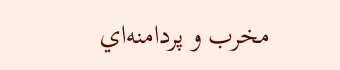مخرب و پردامنه‌اي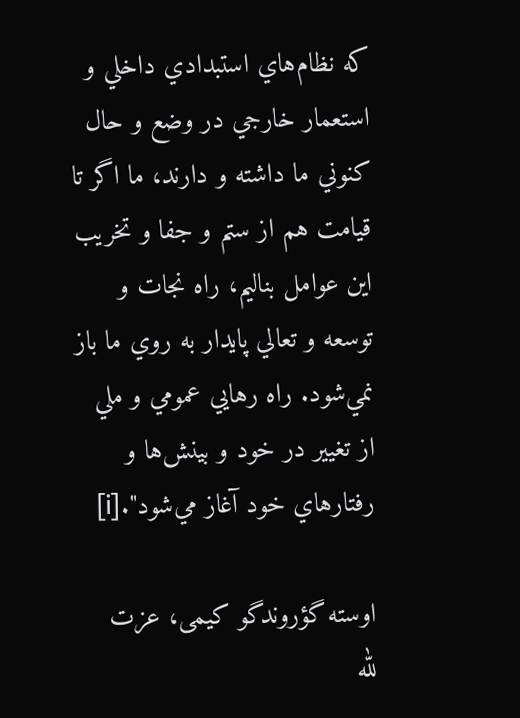كه نظام‌هاي استبدادي داخلي و استعمار خارجي در وضع و حال كنوني ما داشته و دارند، ما اگر تا قيامت هم از ستم و جفا و تخريب اين عوامل بناليم، راه نجات و توسعه و تعالي پايدار به روي ما باز نمي‌شود. راه رهايي عمومي و ملي از تغيير در خود و بينش‌ها و رفتارهاي خود آغاز مي‌شود".[i]

اوسته گؤروندگو کیمی، عزت لله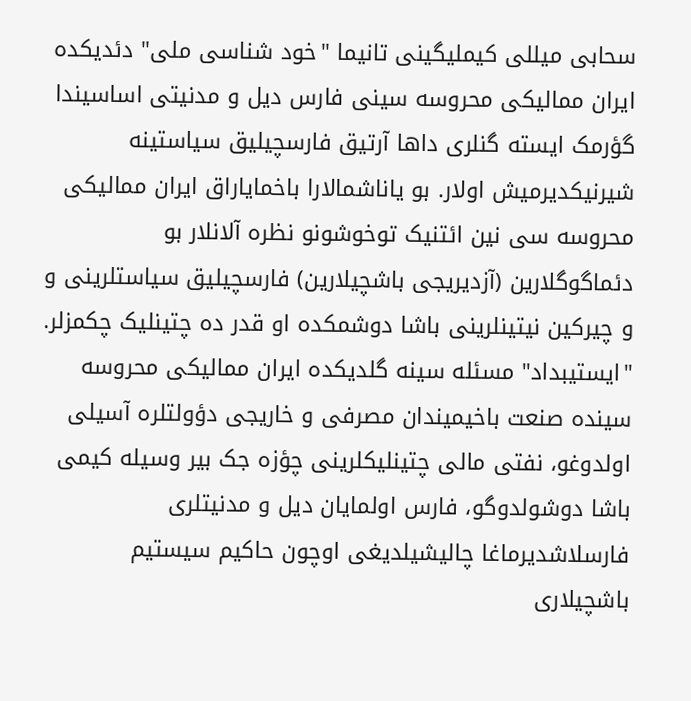سحابی میللی کیملیگینی تانیما "خود شناسی ملی" دئدیکده ایران ممالیکی محروسه سینی فارس دیل و مدنیتی اساسیندا گؤرمک ایسته گنلری داها آرتیق فارسچیلیق سیاستینه شیرنیکدیرمیش اولار. بو یاناشمالارا باخمایاراق ایران ممالیکی محروسه سی نین ائتنیک توخوشونو نظره آلانلار بو دئماگوگلارین (آزدیریجی باشچیلارین) فارسچیلیق سیاستلرینی و و چیرکین نیتینلرینی باشا دوشمکده او قدر ده چتینلیک چکمزلر. "ایستیبداد" مسئله سینه گلدیکده ایران ممالیکی محروسه سینده صنعت باخیمیندان مصرفی و خاریجی دؤولتلره آسیلی اولدوغو، نفتی مالی چتینلیکلرینی چؤزه جک بیر وسیله کیمی باشا دوشولدوگو، فارس اولمایان دیل و مدنیتلری فارسلاشدیرماغا چالیشیلدیغی اوچون حاکیم سیستیم باشچیلاری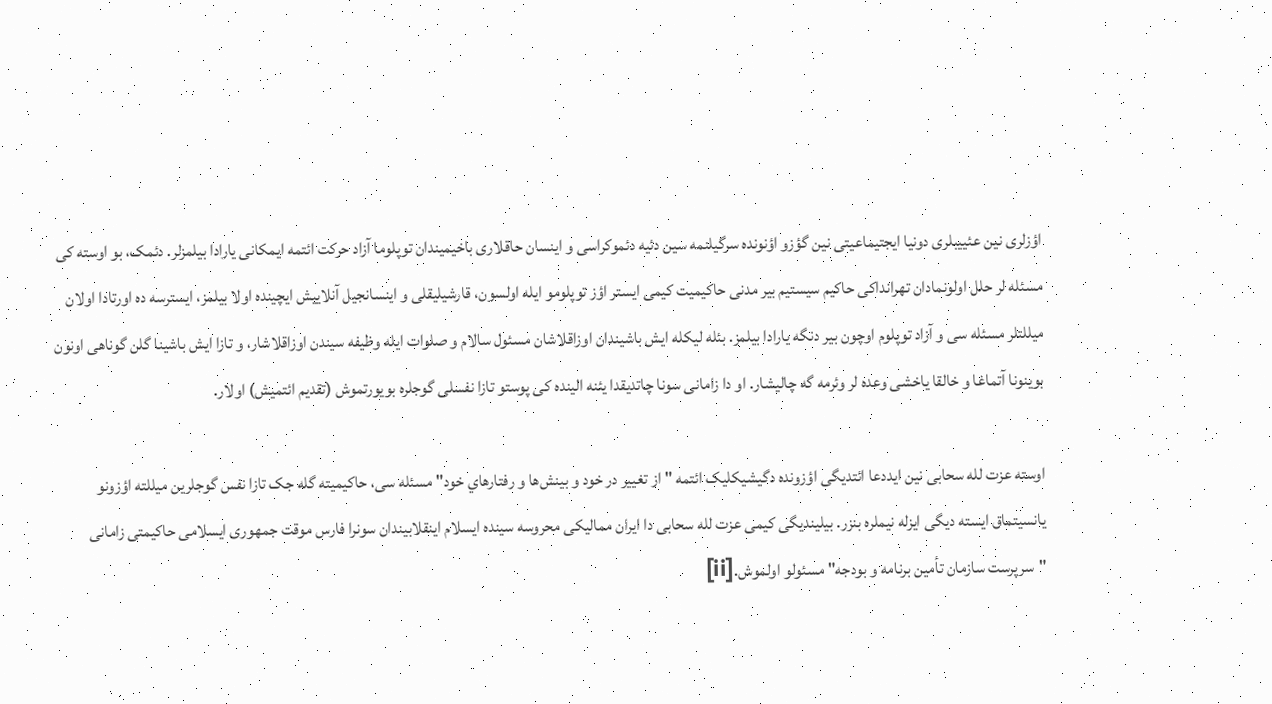اؤزلری نین عئییبلری دونیا ایجتیماعیتی نین گؤزو اؤنونده سرگیلنمه سین دئیه دئموکراسی و اینسان حاقلاری باخیمیندان توپلوما آزاد حرکت ائتمه ایمکانی یارادا بیلمزلر. دئمک، بو اوسته کی مسئله لر حلل اولونمادان تهرانداکی حاکیم سیستیم بیر مدنی حاکیمیت کیمی ایستر اؤز توپلومو ایله اولسون، قارشیلیقلی و اینسانجیل آنلاییش ایچینده اولا بیلمز، ایسترسه ده اورتادا اولان میللتلر مسئله سی و آزاد توپلوم اوچون بیر دنگه یارادا بیلمز. بئله لیکله ایش باشیندان اوزاقلاشان مسئول سالام و صلوات ایله وظیفه سیندن اوزاقلاشار، و تازا ایش باشینا گلن گوناهی اونون بوینونا آتماغا و خالقا یاخشی وعده لر وئرمه گه چالیشار. او دا زامانی سونا چاتدیقدا یئنه الینده کی پوستو تازا نفسلی گوجلره بویورتموش (تقدیم ائتمیش) اولار.

اوسته عزت لله سحابی نین ایددعا ائتدیگی اؤزونده دگیشیکلیک ائتمه " از تغيير در خود و بينش‌ها و رفتارهاي خود" مسئله سی، حاکیمیته گله جک تازا نفس گوجلرین میللته اؤزونو یانسیتماق ایسته دیگی ایزله نیملره بنزر. بیلیندیگی کیمی عزت لله سحابی دا ایران ممالیکی محروسه سینده ایسلام اینقلابیندان سونرا فارس موقت جمهوری ایسلامی حاکیمتی زامانی "سرپرست سازمان تأمین برنامه و بودجه" مسئولو اولموش.[ii]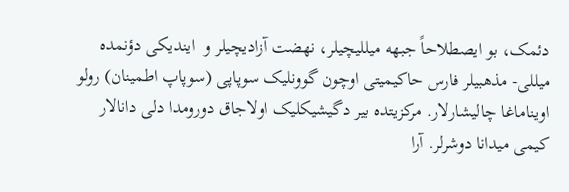دئمک، بو ایصطلاحاً جبهه میللیچیلر، نهضت آزادیچیلر و  ایندیکی دؤنمده میللی- مذهبیلر فارس حاکیمیتی اوچون گوونلیک سوپاپی (سوپاپ اطمینان) رولو اویناماغا چالیشارلار. مرکزیتده بیر دگیشیکلیک اولاجاق دورومدا دلی دانالار کیمی میدانا دوشرلر. آرا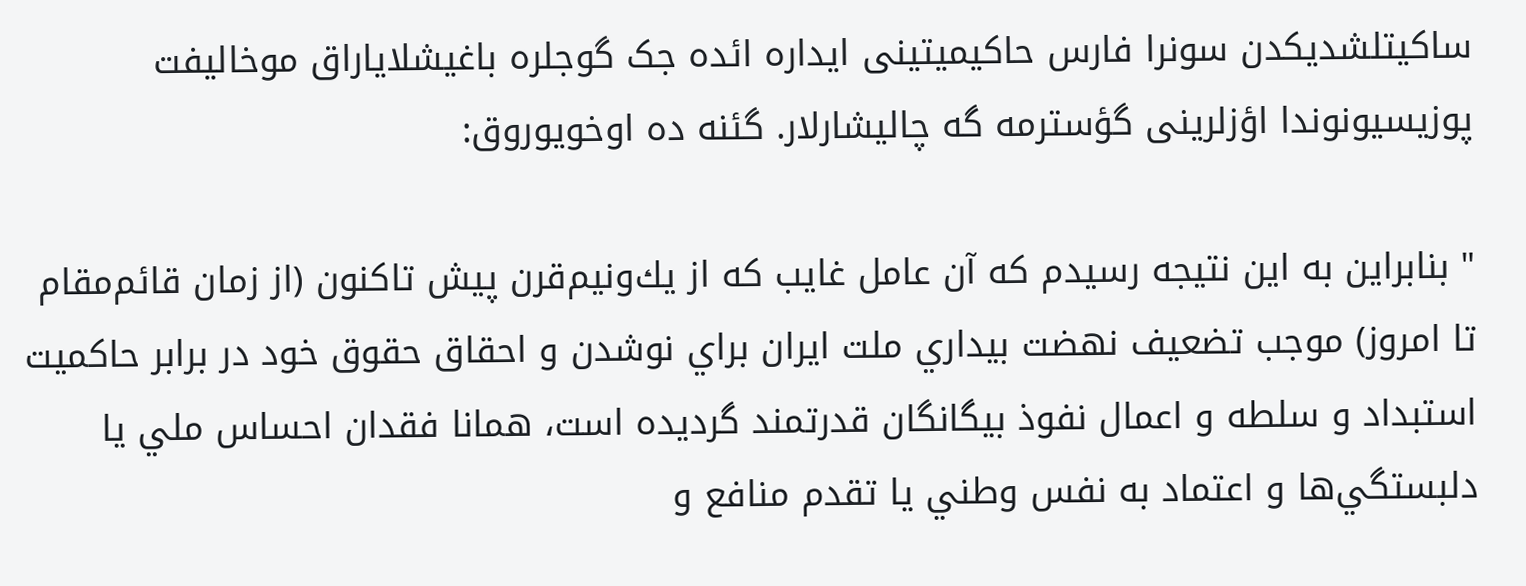ساکیتلشدیکدن سونرا فارس حاکیمیتینی ایداره ائده جک گوجلره باغیشلایاراق موخالیفت پوزیسیونوندا اؤزلرینی گؤسترمه گه چالیشارلار. گئنه ده اوخویوروق:

" بنابراين به اين نتيجه رسيدم كه آن عامل غايب كه از يك‌ونيم‌قرن پيش تاكنون (از زمان قائم‌مقام تا امروز) موجب تضعيف نهضت بيداري ملت ايران براي نوشدن و احقاق حقوق خود در برابر حاكميت استبداد و سلطه و اعمال نفوذ بيگانگان قدرتمند گرديده است، همانا فقدان احساس ملي يا دلبستگي‌ها و اعتماد به نفس وطني يا تقدم منافع و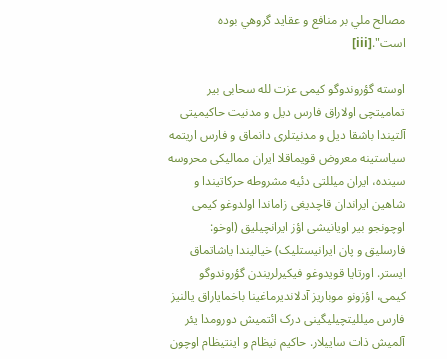مصالح ملي بر منافع و عقايد گروهي بوده است".[iii]

اوسته گؤروندوگو کیمی عزت لله سحابی بیر تمامیتچی اولاراق فارس دیل و مدنیت حاکیمیتی آلتیندا باشقا دیل و مدنیتلری دانماق و فارس اریتمه سیاستینه معروض قویماقلا ایران ممالیکی محروسه سینده، ایران میللتی دئیه مشروطه حرکاتیندا و شاهین ایراندان قاچدیغی زاماندا اولدوغو کیمی اوچونجو بیر اویانیشی اؤز ایرانچیلیق (اوخو: فارسلیق و پان ایرانیستلیک) خیالیندا یاشاتماق ایستر. اورتایا قویدوغو فیکیرلریندن گؤروندوگو کیمی، اؤزونو موباریز آدلاندیرماغینا باخمایاراق یالنیز فارس میللیتچیلیگینی درک ائتمیش دورومدا یئر آلمیش ذات ساییلار. حاکیم نیظام و اینتیظام اوچون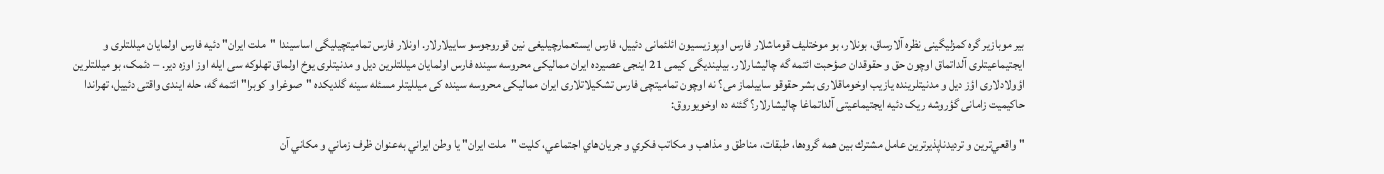بیر موبازیر گره کمزلیگینی نظره آلارساق، بونلار، بو موختلیف قوماشلار فارس اوپوزیسیون ائلئمانی دئییل، فارس ایستعمارچیلیغی نین قوروجوسو ساییلارلار. اونلار فارس تمامیتچیلیگی اساسیندا "ملت ایران" دئیه فارس اولمایان میللتلری و ایجتیماعیتلری آلداتماق اوچون حق و حقوقدان صؤحبت ائتمه گه چالیشارلار. بیلیندیگی کیمی 21 اینجی عصیرده ایران ممالیکی محروسه سینده فارس اولمایان میللتلرین دیل و مدنیتلری یوخ اولماق تهلوکه سی ایله اوز اوزه دیر. – دئمک، بو میللتلرین اؤولادلاری اؤز دیل و مدنیتلرینده یازیب اوخوماقلاری بشر حقوقو ساییلماز می؟ نه اوچون تمامیتچی فارس تشکیلاتلاری ایران ممالیکی محروسه سینده کی میللیتلر مسئله سینه گلدیکده "صوغرا و کوبرا" ائتمه گه، حله ایندی واقتی دئییل، تهراندا حاکیمیت زامانی گؤروشه ریک دئیه ایجتیماعیتی آلداتماغا چالیشارلار؟ گئنه ده اوخویوروق:

" واقعي‌ترين و ترديدناپذيرترين عامل مشترك بين همه گروه‌ها، طبقات، مناطق و مذاهب و مكاتب فكري و جريان‌هاي اجتماعي، كليت "ملت ايران" يا وطن ايراني به‌عنوان ظرف زماني و مكاني آن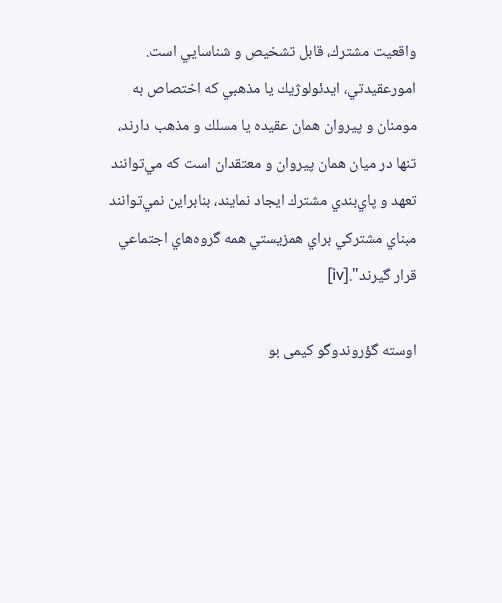واقعيت مشترك، قابل تشخيص و شناسايي است. امورعقيدتي، ايدئولوژيك يا مذهبي كه اختصاص به مومنان و پيروان همان عقيده يا مسلك و مذهب دارند، تنها در ميان همان پيروان و معتقدان است كه مي‌توانند تعهد و پاي‌بندي مشترك ايجاد نمايند، بنابراين نمي‌توانند مبناي مشتركي براي همزيستي همه گروه‌هاي اجتماعي قرار گيرند".[iv]

اوسته گؤروندوگو کیمی بو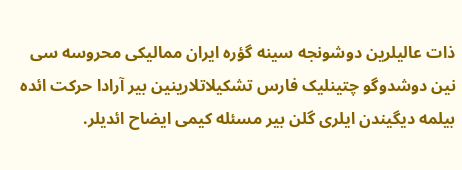ذات عالیلرین دوشونجه سینه گؤره ایران ممالیکی محروسه سی نین دوشدوگو چتینلیک فارس تشکیلاتلارینین بیر آرادا حرکت ائده بیلمه دیگیندن ایلری گلن بیر مسئله کیمی ایضاح ائدیلر.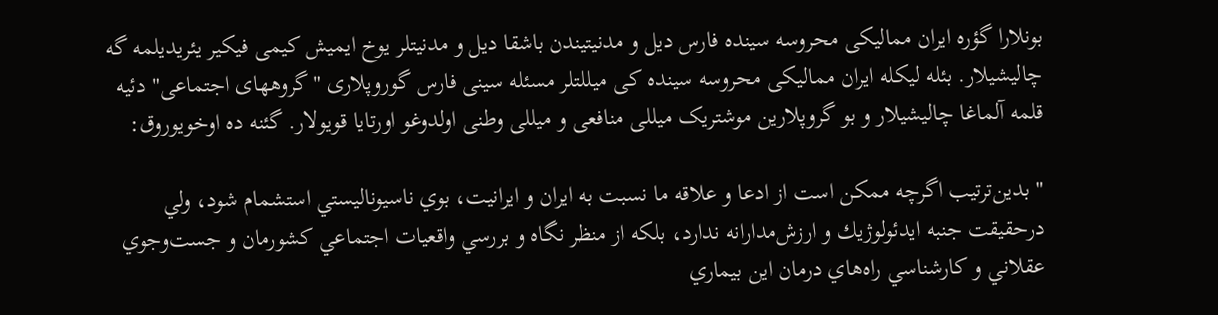بونلارا گؤره ایران ممالیکی محروسه سینده فارس دیل و مدنیتیندن باشقا دیل و مدنیتلر یوخ ایمیش کیمی فیکیر یئریدیلمه گه چالیشیلار. بئله لیکله ایران ممالیکی محروسه سینده کی میللتلر مسئله سینی فارس گوروپلاری "گروههای اجتماعی" دئیه قلمه آلماغا چالیشیلار و بو گروپلارین موشتریک میللی منافعی و میللی وطنی اولدوغو اورتایا قویولار. گئنه ده اوخویوروق:

" بدين‌ترتيب اگرچه ممكن است از ادعا و علاقه ما نسبت به ايران و ايرانيت، بوي ناسيوناليستي استشمام شود، ولي درحقيقت جنبه ايدئولوژيك و ارزش‌مدارانه ندارد، بلكه از منظر نگاه و بررسي واقعيات اجتماعي كشورمان و جست‌وجوي عقلاني و كارشناسي راه‌هاي درمان اين بيماري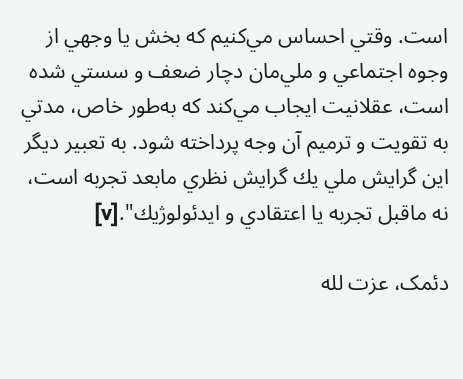است. وقتي احساس مي‌كنيم كه بخش يا وجهي از وجوه اجتماعي و ملي‌مان دچار ضعف و سستي شده است، عقلانيت ايجاب مي‌كند كه به‌طور خاص، مدتي به تقويت و ترميم آن وجه پرداخته شود. به تعبير ديگر اين گرايش ملي يك گرايش نظري مابعد تجربه است، نه ماقبل تجربه يا اعتقادي و ايدئولوژيك".[v]

دئمک، عزت لله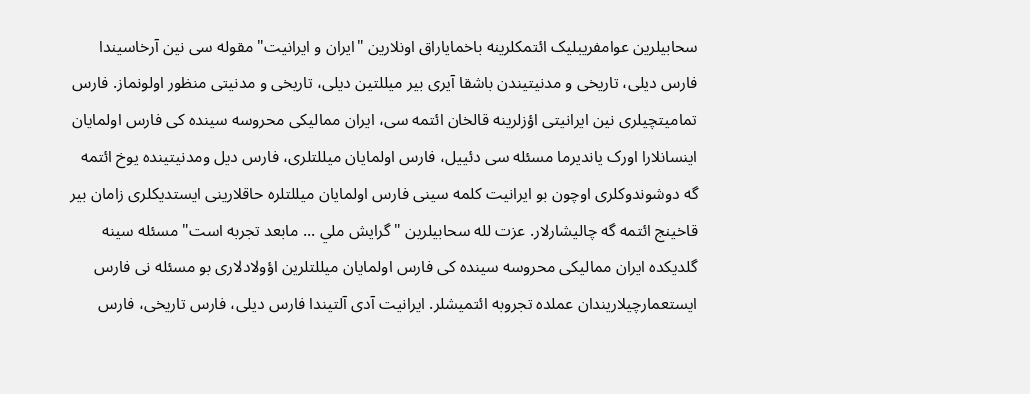سحابیلرین عوامفریبلیک ائتمکلرینه باخمایاراق اونلارین "ایران و ایرانیت" مقوله سی نین آرخاسیندا فارس دیلی، تاریخی و مدنیتیندن باشقا آیری بیر میللتین دیلی، تاریخی و مدنیتی منظور اولونماز. فارس تمامیتچیلری نین ایرانیتی اؤزلرینه قالخان ائتمه سی، ایران ممالیکی محروسه سینده کی فارس اولمایان اینسانلارا اورک یاندیرما مسئله سی دئییل، فارس اولمایان میللتلری، فارس دیل ومدنیتینده یوخ ائتمه گه دوشوندوکلری اوچون بو ایرانیت کلمه سینی فارس اولمایان میللتلره حاقلارینی ایستدیکلری زامان بیر قاخینج ائتمه گه چالیشارلار. عزت لله سحابیلرین "گرايش ملي ... مابعد تجربه است" مسئله سینه گلدیکده ایران ممالیکی محروسه سینده کی فارس اولمایان میللتلرین اؤولادلاری بو مسئله نی فارس ایستعمارچیلاریندان عملده تجروبه ائتمیشلر. ایرانیت آدی آلتیندا فارس دیلی، فارس تاریخی، فارس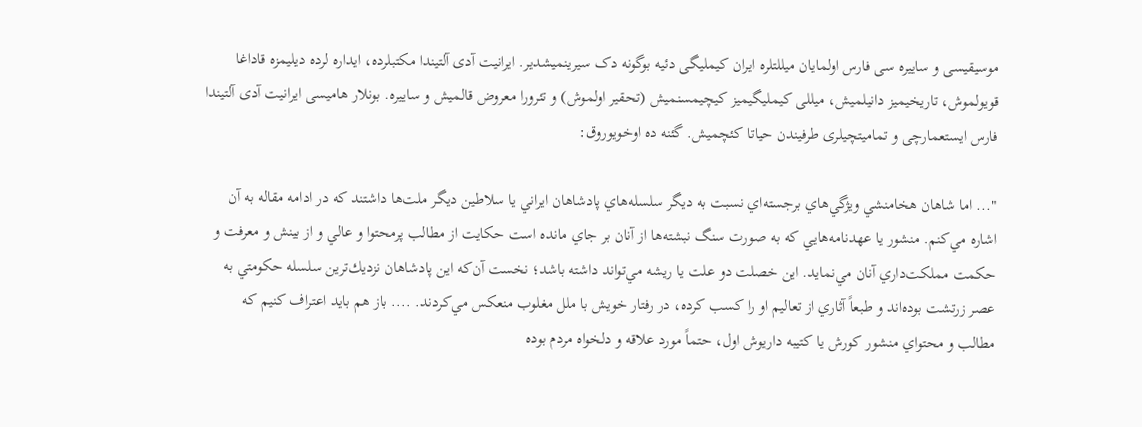موسیقیسی و ساییره سی فارس اولمایان میللتلره ایران کیملیگی دئیه بوگونه دک سیرینمیشدیر. ایرانیت آدی آلتیندا مکتبلرده، ایداره لرده دیلیمزه قاداغا قویولموش، تاریخیمیز دانیلمیش، میللی کیملیگیمیز کیچیمسنمیش (تحقیر اولموش) و تئرورا معروض قالمیش و ساییره. بونلار هامیسی ایرانیت آدی آلتیندا فارس ایستعمارچی و تمامیتچیلری طرفیندن حیاتا کئچمیش. گئنه ده اوخویوروق:

"... اما شاهان هخامنشي ويژگي‌هاي برجسته‌اي نسبت به ديگر سلسله‌هاي پادشاهان ايراني يا سلاطين ديگر ملت‌ها داشتند كه در ادامه مقاله به آن اشاره مي‌كنم. منشور يا عهدنامه‌هايي كه به صورت سنگ نبشته‌ها از آنان بر جاي مانده است حكايت از مطالب پرمحتوا و عالي و از بينش و معرفت و حكمت مملكت‌داري آنان مي‌نمايد. اين خصلت دو علت يا ريشه مي‌تواند داشته باشد؛ نخست آن‌كه اين پادشاهان نزديك‌ترين سلسله حكومتي به عصر زرتشت بوده‌اند و طبعاً آثاري از تعاليم او را كسب كرده، در رفتار خويش با ملل مغلوب منعكس مي‌كردند. .... باز هم بايد اعتراف كنيم كه مطالب و محتواي منشور كورش يا كتيبه داريوش اول، حتماً مورد علاقه و دلخواه مردم بوده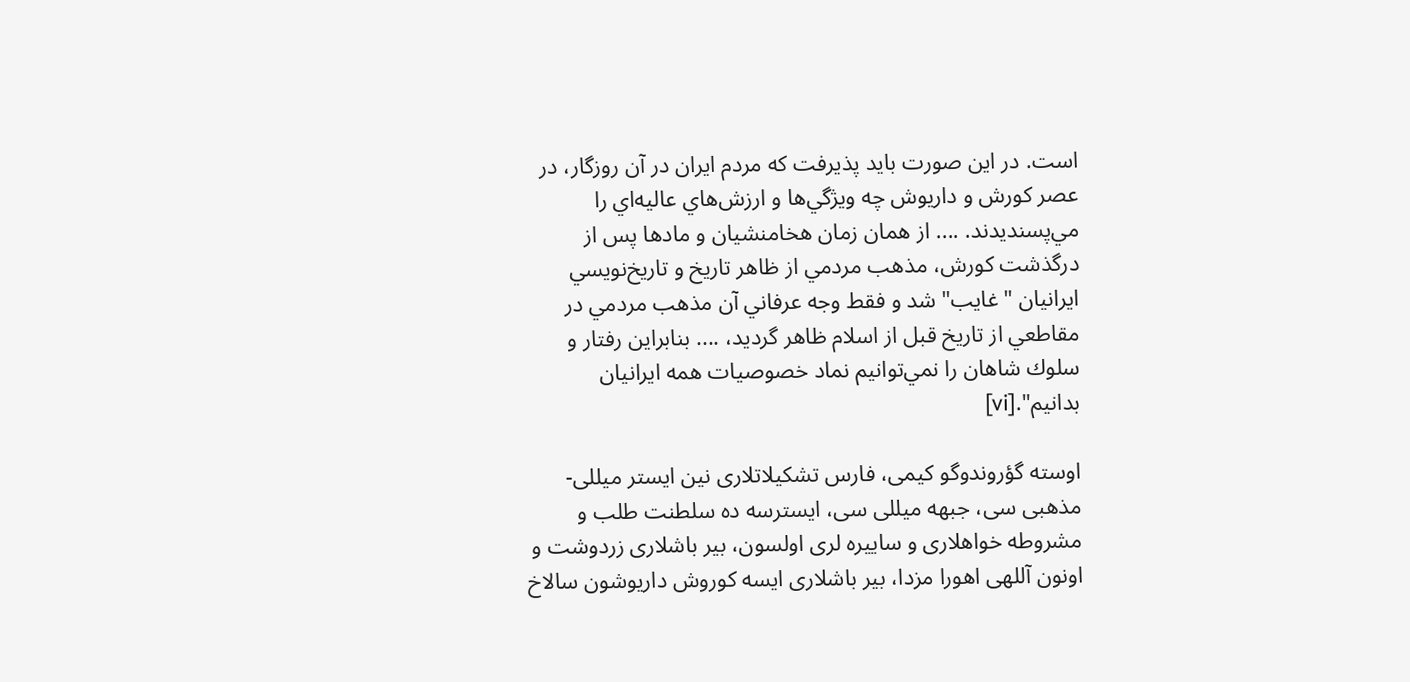است. در اين صورت بايد پذيرفت كه مردم ايران در آن روزگار، در عصر كورش و داريوش چه ويژگي‌ها و ارزش‌هاي عاليه‌اي را مي‌‌پسنديدند. .... از همان زمان هخامنشيان و مادها پس از درگذشت كورش، مذهب مردمي از ظاهر تاريخ و تاريخ‌نويسي ايرانيان "غايب" شد و فقط وجه عرفاني آن مذهب مردمي در مقاطعي از تاريخ قبل از اسلام ظاهر گرديد، .... بنابراين رفتار و سلوك شاهان را نمي‌توانيم نماد خصوصيات همه ايرانيان بدانيم".[vi]

اوسته گؤروندوگو کیمی، فارس تشکیلاتلاری نین ایستر میللی- مذهبی سی، جبهه میللی سی، ایسترسه ده سلطنت طلب و مشروطه خواهلاری و ساییره لری اولسون، بیر باشلاری زردوشت و اونون آللهی اهورا مزدا، بیر باشلاری ایسه کوروش داریوشون سالاخ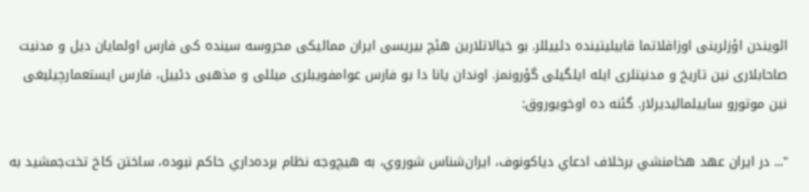ائویندن اؤزلرینی اوزاقلاتما قابیلیتینده دئییللر. بو خیالاتلارین هئچ بیریسی ایران ممالیکی محروسه سینده کی فارس اولمایان دیل و مدنیت صاحابلاری نین تاریخ و مدنیتلری ایله ایلگیلی گؤرونمز. اوندان یانا دا بو فارس عوامفویبلری میللی و مذهبی دئییل، فارس ایستعمارچیلیغی نین موتورو ساییلمالیدیرلار. گئنه ده اوخویوروق:

"... در ايران عهد هخامنشي برخلاف ادعاي دياكونوف، ايران‌شناس شوروي، به هيچ‌وجه نظام برده‌داري حاكم نبوده، ساختن كاخ تخت‌جمشيد به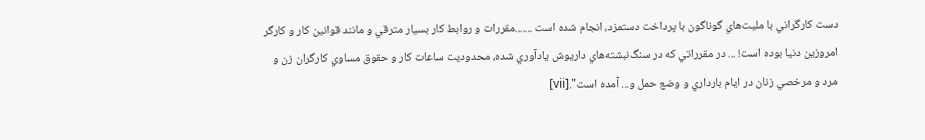دست كارگراني با مليت‌هاي گوناگون با پرداخت دستمزد، انجام شده است .......مقررات و روابط كار بسيار مترقي و مانند قوانين كار و كارگر امروزين دنيا بوده است! ... در مقرراتي كه در سنگ‌نبشته‌هاي داريوش يادآوري شده، محدوديت ساعات كار و حقوق مساوي كارگران زن و مرد و مرخصي زنان در ايام بارداري و وضع حمل و... آمده است".[vii]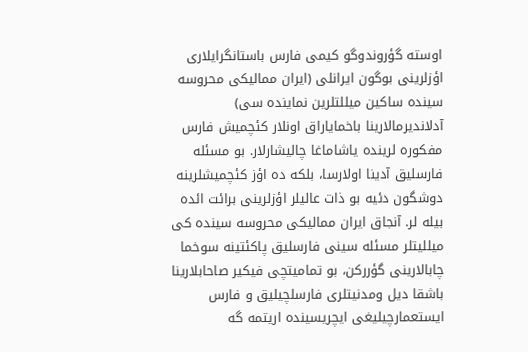اوسته گؤروندوگو کیمی فارس باستانگرایلاری اؤزلرینی بوگون ایرانلی (ایران ممالیکی محروسه سینده ساکین میللتلرین نماینده سی) آدلاندیرمالارینا باخمایاراق اونلار کئچمیش فارس مفکوره لرینده یاشاماغا چالیشارلار. بو مسئله فارسلیق آدینا اولارسا، بلکه ده اؤز کئچمیشلرینه دوشگون دئیه بو ذات عالیلر اؤزلرینی برائت ائده بیله لر. آنجاق ایران ممالیکی محروسه سینده کی میللیتلر مسئله سینی فارسلیق پاکئتینه سوخما چابالارینی گؤررکن، بو تمامیتچی فیکیر صاحابلارینا باشقا دیل ومدنیتلری فارسلچیلیق و فارس ایستعمارچیلیغی ایچریسینده اریتمه گه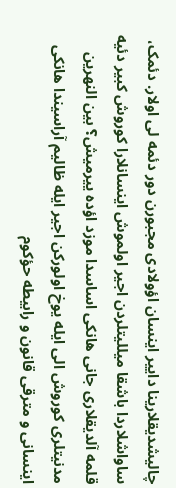چالیشدیقلارینا داییر اینسان اؤولادی مجبورن دور دئمه لی اولار. دئمک، ساواشلاردا باشقا میللیتلردن اجیر اولموش اینسانلارا کوروش کبیر دئیه قلمه آلدیقلاری جانی هانکی اساسدا موزد اؤده ییرمیش؟ بین النهرین مدنیتلری کوروش الی ایله یوخ اولورکن اجیر ایله ظالیم آراسیندا هانکی اینسانی و مترقی قانون و رابیطه حؤکوم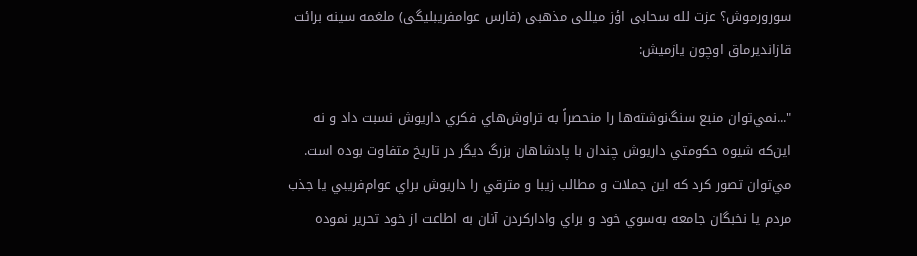سورورموش؟ عزت لله سحابی اؤز میللی مذهبی (فارس عوامفریبلیگی) ملغمه سینه برائت قازاندیرماق اوچون یازمیش:

"...نمي‌توان منبع سنگ‌نوشته‌ها را منحصراً به تراوش‌هاي فكري داريوش نسبت داد و نه اين‌كه شيوه حكومتي داريوش چندان با پادشاهان بزرگ ديگر در تاريخ متفاوت بوده است. مي‌توان تصور كرد كه اين جملات و مطالب زيبا و مترقي را داريوش براي عوام‌فريبي يا جذب مردم يا نخبگان جامعه به‌سوي خود و براي واداركردن آنان به اطاعت از خود تحرير نموده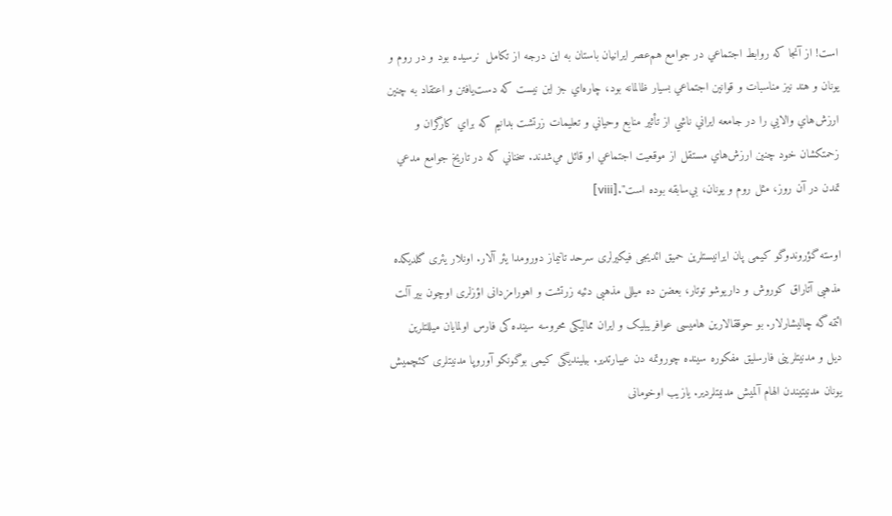است! از آنجا كه روابط اجتماعي در جوامع هم‌عصر ايرانيان باستان به اين درجه از تكامل  نرسيده بود و در روم و يونان و هند نيز مناسبات و قوانين اجتماعي بسيار ظالمانه بود، چاره‌اي جز اين نيست كه دست‌يافتن و اعتقاد به چنين ارزش‌هاي والايي را در جامعه ايراني ناشي از تأثير منابع وحياني و تعليمات زرتشت بدانيم كه براي كارگران و زحمتكشان خود چنين ارزش‌هاي مستقل از موقعيت اجتماعي او قائل مي‌شدند. سخناني كه در تاريخ جوامع مدعي تمدن در آن روز، مثل روم و يونان، بي‌سابقه بوده است".[viii]

اوسته گؤروندوگو کیمی پان ایرانیستلرین حمیق ائدیجی فیکیرلری سرحد تانیماز دورومدا یئر آلار. اونلار یئری گلدیکده مذهبی آتاراق کوروش و داریوشو توتار، بعضن ده میللی مذهبی دئیه زرتشت و اهورامزدانی اؤزلری اوچون بیر آلت ائتمه گه چالیشارلار. بو حوققالارین هامیسی عوافریبلیک و ایران ممالیکی محروسه سینده کی فارس اولمایان میللتلرین دیل و مدنیتلرینی فارسلیق مفکوره سینده چوروتمه دن عیبارتدیر. بیلیندیگی کیمی بوگونکو آوروپا مدنیتلری کئچمیش یونان مدنیتیندن الهام آلمیش مدنیتلردیر. یازیب اوخومانی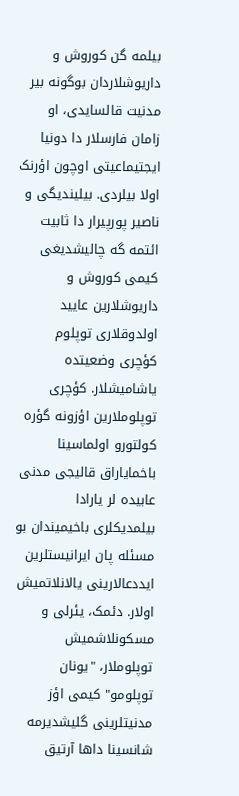بیلمه گن کوروش و داریوشلاردان بوگونه بیر مدنیت قالسایدی، او زامان فارسلار دا دونیا ایجتیماعیتی اوچون اؤرنک اولا بیلردی. بیلیندیگی و ناصیر پورپیرار دا ثابیت ائتمه گه چالیشدیغی کیمی کوروش و داریوشلارین عایید اولدوقلاری توپلوم کؤچری وضعیتده یاشامیشلار. کؤچری توپلوملارین اؤزونه گؤره کولتورو اولماسینا باخمایاراق قالیجی مدنی عابیده لر یارادا بیلمدیکلری باخیمیندان بو مسئله پان ایرانیستلرین ایددعالارینی یالانلاتمیش اولار. دئمک، یئرلی و مسکونلاشمیش توپلوملار، "یونان توپلومو" کیمی اؤز مدنیتلرینی گلیشدیرمه شانسینا داها آرتیق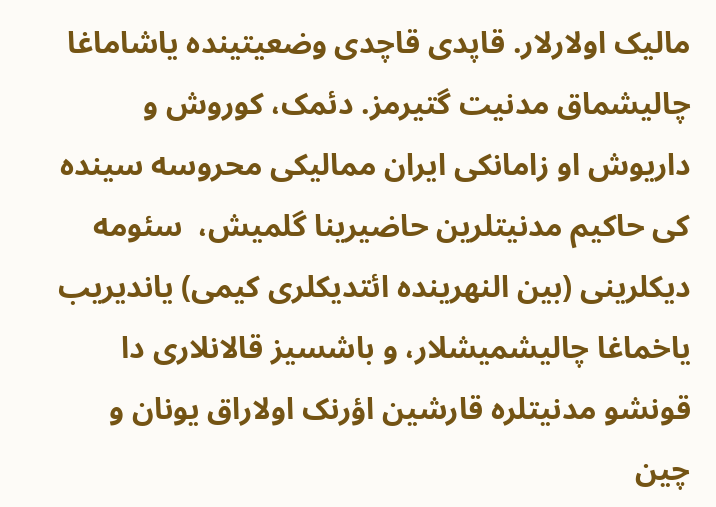مالیک اولارلار. قاپدی قاچدی وضعیتینده یاشاماغا چالیشماق مدنیت گتیرمز. دئمک، کوروش و داریوش او زامانکی ایران ممالیکی محروسه سینده کی حاکیم مدنیتلرین حاضیرینا گلمیش،  سئومه دیکلرینی (بین النهرینده ائتدیکلری کیمی) یاندیریب یاخماغا چالیشمیشلار، و باشسیز قالانلاری دا قونشو مدنیتلره قارشین اؤرنک اولاراق یونان و چین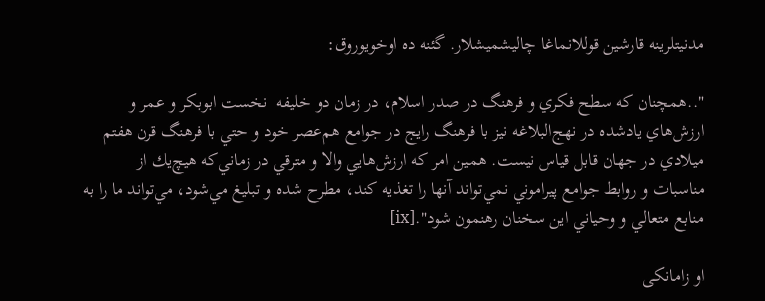مدنیتلرینه قارشین قوللانماغا چالیشمیشلار. گئنه ده اوخویوروق:

"..همچنان كه سطح فكري و فرهنگ در صدر اسلام، در زمان دو خليفه  نخست ابوبكر و عمر و ارزش‌هاي يادشده در نهج‌البلاغه نيز با فرهنگ رايج در جوامع هم‌عصر خود و حتي با فرهنگ قرن هفتم ميلادي در جهان قابل قياس نيست. همين امر كه ارزش‌هايي والا و مترقي در زماني‌كه هيچ‌يك از مناسبات و روابط جوامع پيراموني نمي‌تواند آنها را تغذيه كند، مطرح شده و تبليغ مي‌شود، مي‌تواند ما را به منابع متعالي و وحياني اين سخنان رهنمون شود".[ix]

او زامانکی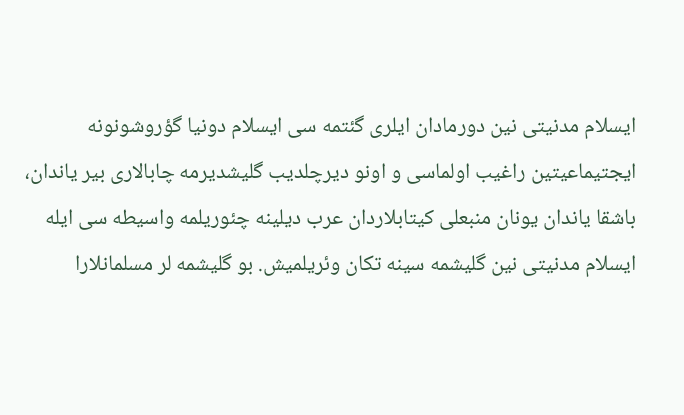ایسلام مدنیتی نین دورمادان ایلری گئتمه سی ایسلام دونیا گؤروشونونه ایجتیماعیتین راغیب اولماسی و اونو دیرچلدیب گلیشدیرمه چابالاری بیر یاندان، باشقا یاندان یونان منبعلی کیتابلاردان عرب دیلینه چئوریلمه واسیطه سی ایله ایسلام مدنیتی نین گلیشمه سینه تکان وئریلمیش. بو گلیشمه لر مسلمانلارا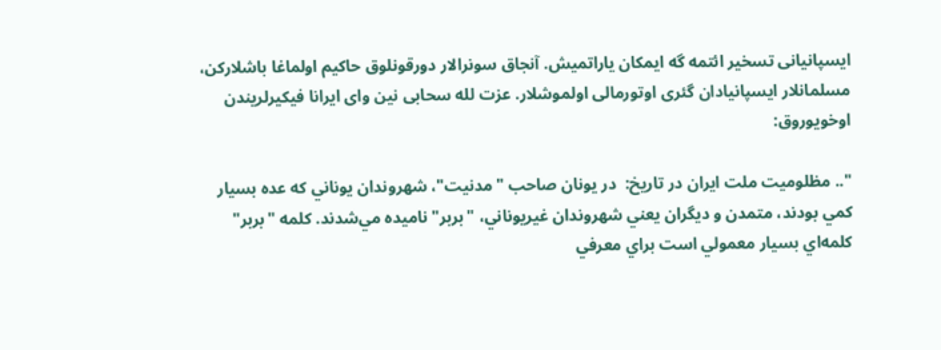ایسپانیانی تسخیر ائتمه گه ایمکان یاراتمیش. آنجاق سونرالار دورقونلوق حاکیم اولماغا باشلارکن، مسلمانلار ایسپانیادان گئری اوتورمالی اولموشلار. عزت لله سحابی نین وای ایرانا فیکیرلریندن اوخویوروق:

".. مظلوميت ملت ايران در تاريخ:  در يونان صاحب "مدنيت"، شهروندان يوناني كه عده بسيار كمي بودند، متمدن و ديگران يعني شهروندان غيريوناني، "بربر" ناميده مي‌شدند. كلمه "بربر" كلمه‌اي بسيار معمولي است براي معرفي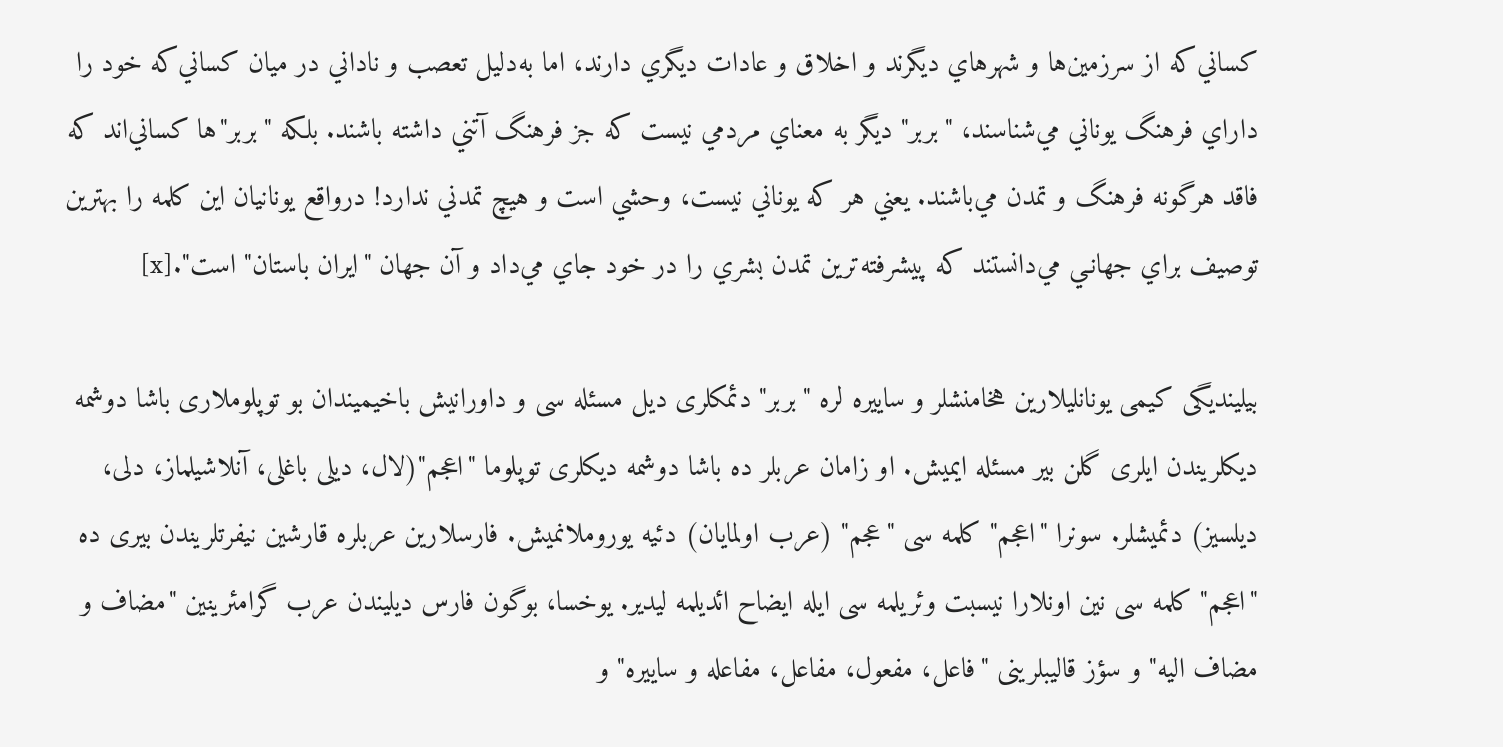كساني‌كه از سرزمين‌ها و شهرهاي ديگرند و اخلاق و عادات ديگري دارند، اما به‌دليل تعصب و ناداني در ميان كساني‌كه خود را داراي فرهنگ يوناني مي‌شناسند، "بربر" ديگر به معناي مردمي نيست كه جز فرهنگ آتني داشته باشند. بلكه "بربر"ها كساني‌اند كه فاقد هرگونه فرهنگ و تمدن مي‌باشند. يعني هر كه يوناني نيست، وحشي است و هيچ تمدني ندارد! درواقع يونانيان اين كلمه را بهترين توصيف براي جهانـي مي‌دانستند كه پيشرفته‌ترين تمدن بشري را در خود جاي مي‌داد و آن جهان "ايران‌ باستان" است".[x]

بیلیندیگی کیمی یونانلیلارین هخامنشلر و ساییره لره "بربر" دئمکلری دیل مسئله سی و داورانیش باخیمیندان بو توپلوملاری باشا دوشمه دیکلریندن ایلری گلن بیر مسئله ایمیش. او زامان عربلر ده باشا دوشمه دیکلری توپلوما "اعجم"(لال، دیلی باغلی، آنلاشیلماز، دلی، دیلسیز) دئمیشلر. سونرا "اعجم" کلمه سی "عجم" (عرب اولمایان) دئیه یوروملانمیش. فارسلارین عربلره قارشین نیفرتلریندن بیری ده "اعجم" کلمه سی نین اونلارا نیسبت وئریلمه سی ایله ایضاح ائدیلمه لیدیر. یوخسا، بوگون فارس دیلیندن عرب گرامئرینین "مضاف و مضاف الیه" و سؤز قالیبلرینی "فاعل، مفعول، مفاعل، مفاعله و ساییره" و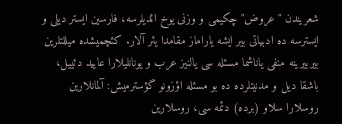شعریندن "عروض" چکیمی و وزنی یوخ ائدیلرسه، فارسین ایستر دیلی و ایسترسه ده ادبیاتی بیر ایشه یاراماز مقامدا یئر آلار. کئچمیشده میللتلرین بیربیرینه منفی یاناشما مسئله سی یالنیز عرب و یونانلیلارا عایید دئییل، باشقا دیل و مدنیتلرده ده بو مسئله اؤزونو گؤسترمیش: آلمانلارین روسلارا سلاو (برده) دئمه سی، روسلارین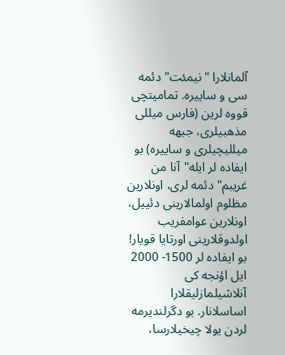آلمانلارا "نیمئت" دئمه سی و ساییره. تمامیتچی قووه لرین (فارس میللی مذهبیلری، جبهه میللیچیلری و ساییره) بو ایفاده لر ایله"آنا من غریبم" دئمه لری، اونلارین مظلوم اولمالارینی دئییل، اونلارین عوامفریب اولدوقلارینی اورتایا قویار! بو ایفاده لر 1500- 2000 ایل اؤنجه کی آنلاشیلمازلیقلارا اساسلانار. بو دگرلندیرمه لردن یولا چیخیلارسا،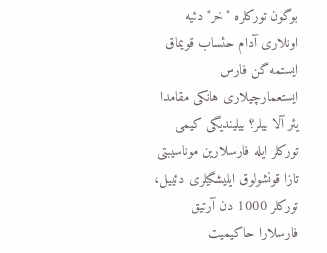بوگون تورکلره "خر" دئیه اونلاری آدام حئساب قویماق ایستمه گن فارس ایستعمارچیلاری هانکی مقامدا یئر آلا بیلر؟ بیلیندیگی کیمی تورکلر ایله فارسلارین موناسیبتی تازا قونشولوق ایلیشگیلری دئییل، تورکلر 1000 دن آرتیق فارسلارا حاکیمیت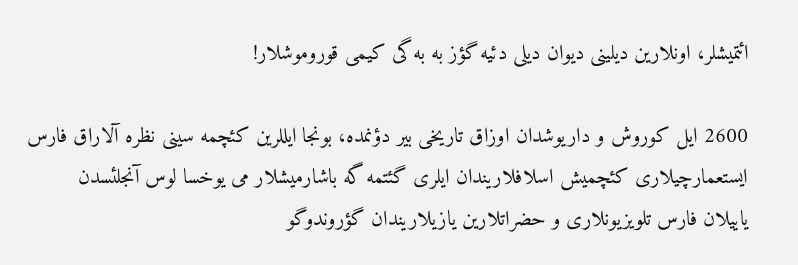ائتمیشلر، اونلارین دیلینی دیوان دیلی دئیه گؤز به به گی کیمی قوروموشلار!

2600 ایل کوروش و داریوشدان اوزاق تاریخی بیر دؤنمده، بونجا ایللرین کئچمه سینی نظره آلاراق فارس ایستعمارچیلاری کئچمیش اسلافلاریندان ایلری گئتمه گه باشارمیشلار می یوخسا لوس آنجلئسدن یاییلان فارس تلویزیونلاری و حضراتلارین یازیلاریندان گؤروندوگو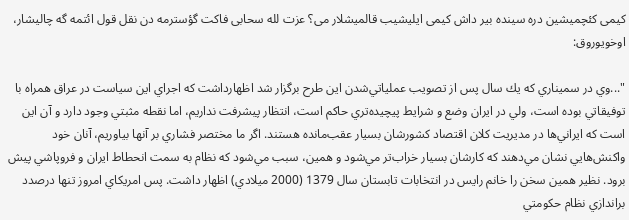کیمی کئچمیشین دره سینده بیر داش کیمی ایلیشیب قالمیشلار می؟ عزت لله سحابی فاکت گؤسترمه دن نقل قول ائتمه گه چالیشار، اوخویوروق:

"...وي در سميناري كه يك سال پس از تصويب عملياتي‌شدن اين طرح برگزار شد اظهارداشت كه اجراي اين سياست در عراق همراه با توفيقاتي بوده است، ولي در ايران وضع و شرايط پيچيده‌تري حاكم است، انتظار پيشرفت نداريم، اما نقطه مثبتي وجود دارد و آن اين است كه ايراني‌ها در مديريت كلان اقتصاد كشورشان بسيار عقب‌مانده هستند. اگر ما مختصر فشاري بر آنها بياوريم، آنان خود واكنش‌هايي نشان مي‌دهند كه كارشان بسيار خراب‌تر مي‌شود و همين، سبب مي‌شود كه نظام به سمت انحطاط ايران و فروپاشي پيش برود. نظير همين سخن را خانم رايس در انتخابات تابستان سال 1379 (2000 ميلادي) اظهار داشت. پس امريكاي امروز تنها درصدد براندازي نظام حكومتي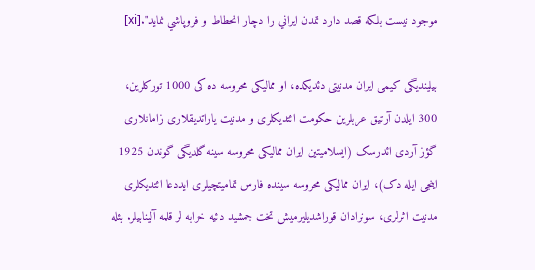موجود نيست بلكه قصد دارد تمدن ايراني را دچار انحطاط و فروپاشي نمايد".[xi]

بیلیندیگی کیمی ایران مدنیتی دئدیکده، او ممالیکی محروسه ده کی 1000 تورکلرین، 300 ایلدن آرتیق عربلرین حکومت ائتدیکلری و مدنیت یاراتدیقلاری زامانلاری گؤز آردی ائدرسک (ایسلامیتین ایران ممالیکی محروسه سینه گلدیگی گوندن 1925 اینجی ایله دک)، ایران ممالیکی محروسه سینده فارس تمامیتچیلری ایددعا ائتدیکلری مدنیت اثرلری، سونرادان قوراشدیلیرمیش تخت جمشید دئیه خرابه لر قلمه آلینابیلر. بئله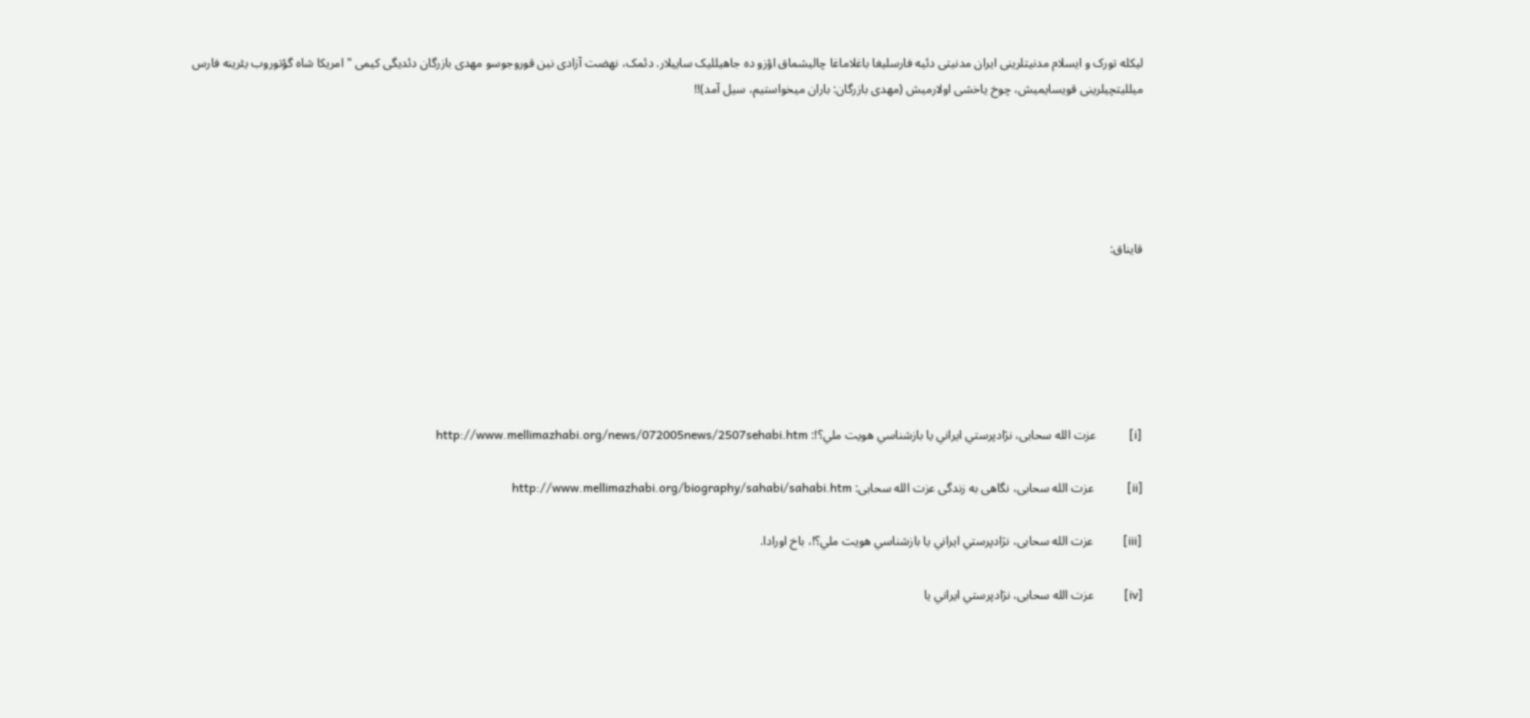لیکله تورک و ایسلام مدنیتلرینی ایران مدنیتی دئیه فارسلیغا باغلاماغا چالیشماق اؤزو ده جاهیللیک ساییلار. دئمک، نهضت آزادی نین قوروجوسو مهدی بازرگان دئدیگی کیمی "امریکا شاه گؤتوروب یئرینه فارس میللیتچیلرینی قویسایمیش، چوخ یاخشی اولارمیش (مهدی بازرگان: باران میخواستیم، سیل آمد)!!





قایناق:






[i]           عزت الله سحابی، نژادپرستي ايراني يا بازشناسي هويت ملي؟!: http://www.mellimazhabi.org/news/072005news/2507sehabi.htm

[ii]           عزت الله سحابی، نگاهی به زندگی عزت الله سحابی: http://www.mellimazhabi.org/biography/sahabi/sahabi.htm

[iii]          عزت الله سحابی، نژادپرستي ايراني يا بازشناسي هويت ملي؟!، باخ اورادا.

[iv]          عزت الله سحابی، نژادپرستي ايراني يا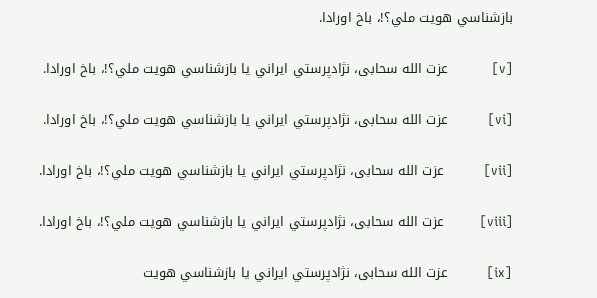بازشناسي هويت ملي؟!، باخ اورادا.

[v]           عزت الله سحابی، نژادپرستي ايراني يا بازشناسي هويت ملي؟!، باخ اورادا.

[vi]          عزت الله سحابی، نژادپرستي ايراني يا بازشناسي هويت ملي؟!، باخ اورادا.

[vii]          عزت الله سحابی، نژادپرستي ايراني يا بازشناسي هويت ملي؟!، باخ اورادا.

[viii]         عزت الله سحابی، نژادپرستي ايراني يا بازشناسي هويت ملي؟!، باخ اورادا.

[ix]          عزت الله سحابی، نژادپرستي ايراني يا بازشناسي هويت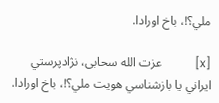ملي؟!، باخ اورادا.

[x]           عزت الله سحابی، نژادپرستي ايراني يا بازشناسي هويت ملي؟!، باخ اورادا.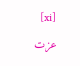[xi]          عزت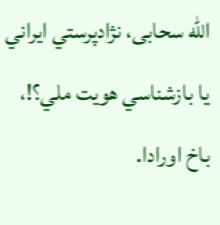الله سحابی، نژادپرستي ايراني يا بازشناسي هويت ملي؟!، باخ اورادا.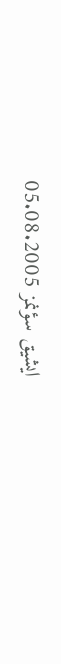ایشیق سؤنمز 05.08.2005